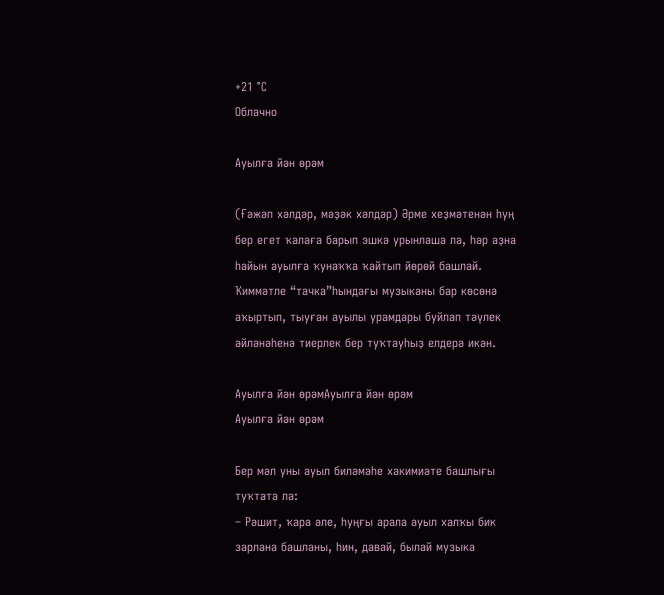+21 °С
Облачно

Ауылға йән өрәм

(Ғәжәп хәлдәр, мәҙәк хәлдәр) Әрме хеҙмәтенән һуң бер егет ҡалаға барып эшкә урынлаша ла, һәр аҙна һайын ауылға ҡунаҡҡа ҡайтып йөрөй башлай. Ҡиммәтле “тачка”һындағы музыканы бар көсөнә аҡыртып, тыуған ауылы урамдары буйлап тәүлек әйләнәһенә тиерлек бер туҡтауһыҙ елдерә икән.

Ауылға йән өрәмАуылға йән өрәм
Ауылға йән өрәм

Бер мәл уны ауыл биләмәһе хакимиәте башлығы туҡтата ла:
– Рәшит, ҡара әле, һуңғы арала ауыл халҡы бик зарлана башланы, һин, давай, былай музыка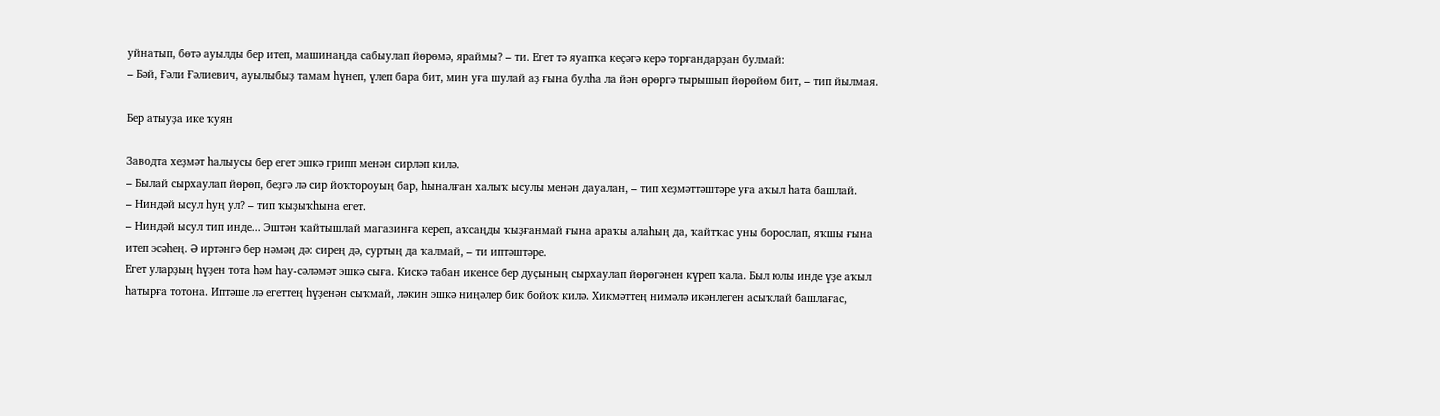уйнатып, бөтә ауылды бер итеп, машинаңда сабыулап йөрөмә, яраймы? – ти. Егет тә яуапҡа кеҫәгә керә торғандарҙан булмай:
– Бәй, Ғәли Ғәлиевич, ауылыбыҙ тамам һүнеп, үлеп бара бит, мин уға шулай аҙ ғына булһа ла йән өрөргә тырышып йөрөйөм бит, – тип йылмая.

Бер атыуҙа ике ҡуян

Заводта хеҙмәт һалыусы бер егет эшкә грипп менән сирләп килә.
– Былай сырхаулап йөрөп, беҙгә лә сир йоҡтороуың бар, һыналған халыҡ ысулы менән дауалан, – тип хеҙмәттәштәре уға аҡыл һата башлай.
– Ниндәй ысул һуң ул? – тип ҡыҙыҡһына егет.
– Ниндәй ысул тип инде... Эштән ҡайтышлай магазинға кереп, аҡсаңды ҡыҙғанмай ғына араҡы алаһың да, ҡайтҡас уны борослап, яҡшы ғына итеп эсәһең. Ә иртәнгә бер нәмәң дә: сирең дә, суртың да ҡалмай, – ти иптәштәре.
Егет уларҙың һүҙен тота һәм һау-сәләмәт эшкә сыға. Кискә табан икенсе бер дуҫының сырхаулап йөрөгәнен күреп ҡала. Был юлы инде үҙе аҡыл һатырға тотона. Иптәше лә егеттең һүҙенән сыҡмай, ләкин эшкә ниңәлер бик бойоҡ килә. Хикмәттең нимәлә икәнлеген асыҡлай башлағас,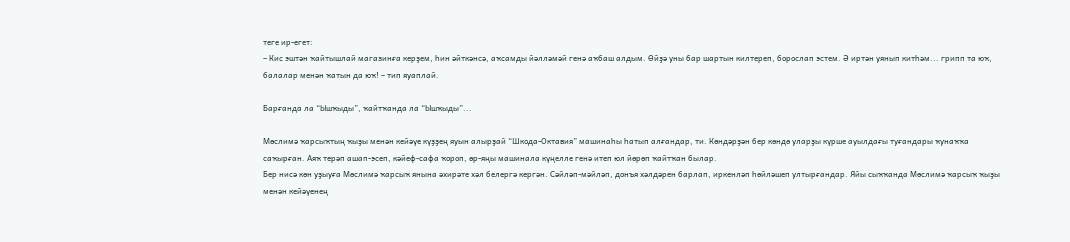теге ир-егет:
– Кис эштән ҡайтышлай магазинға керҙем, һин әйткәнсә, аҡсамды йәлләмәй генә аҡбаш алдым. Өйҙә уны бар шартын килтереп, борослап эстем. Ә иртән уянып китһәм... грипп та юҡ, балалар менән ҡатын да юҡ! – тип яуаплай.

Барғанда ла “Ышҡыды”, ҡайтҡанда ла “Ышҡыды”...

Мөслимә ҡарсыҡтың ҡыҙы менән кейәүе күҙҙең яуын алырҙай “Шкода-Октавия” машинаһы һатып алғандар, ти. Көндәрҙән бер көндө уларҙы күрше ауылдағы туғандары ҡунаҡҡа саҡырған. Аяҡ терәп ашап-эсеп, кәйеф-сафа ҡороп, өр-яңы машинала күңелле генә итеп юл йөрөп ҡайтҡан былар.
Бер нисә көн уҙыуға Мөслимә ҡарсыҡ янына әхирәте хәл белергә кергән. Сәйләп-мәйләп, донъя хәлдәрен барлап, иркенләп һөйләшеп ултырғандар. Яйы сыҡҡанда Мөслимә ҡарсыҡ ҡыҙы менән кейәүенең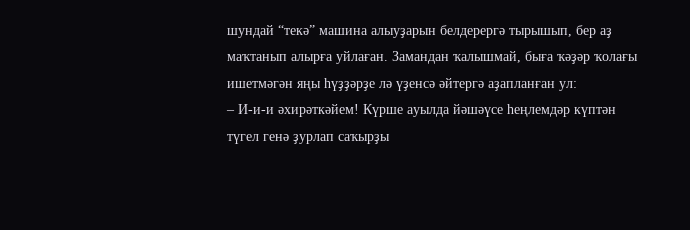шундай “текә” машина алыуҙарын белдерергә тырышып, бер аҙ маҡтанып алырға уйлаған. Замандан ҡалышмай, быға ҡәҙәр ҡолағы ишетмәгән яңы һүҙҙәрҙе лә үҙенсә әйтергә аҙапланған ул:
– И-и-и әхирәткәйем! Күрше ауылда йәшәүсе һеңлемдәр күптән түгел генә ҙурлап саҡырҙы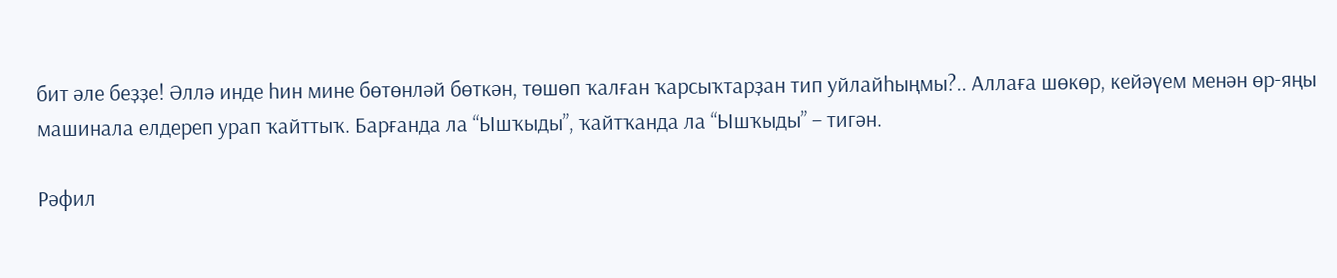бит әле беҙҙе! Әллә инде һин мине бөтөнләй бөткән, төшөп ҡалған ҡарсыҡтарҙан тип уйлайһыңмы?.. Аллаға шөкөр, кейәүем менән өр-яңы машинала елдереп урап ҡайттыҡ. Барғанда ла “Ышҡыды”, ҡайтҡанда ла “Ышҡыды” – тигән.

Рәфил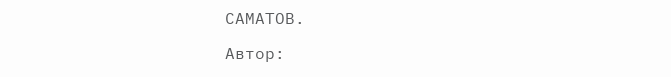САМАТОВ.

Автор: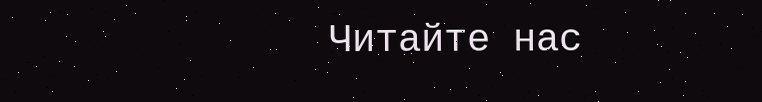Читайте нас